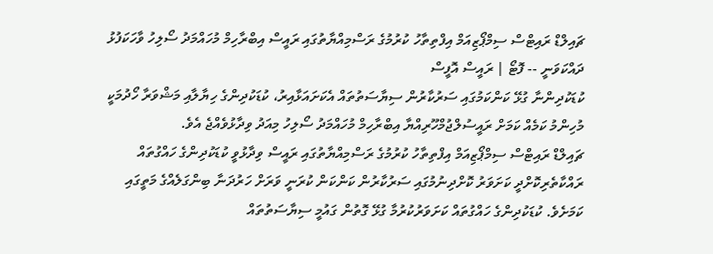ޗައިލްޑް ރައިޓްސް ސިމްޕޯޒިއަމް އިފްތިތާހު ކުރުމުގެ ރަސްމިއްޔާތުގައި ރައީސް އިބްރާހިމް މުހައްމަދު ސޯލިހު ވާހަކަފުޅު ދައްކަވަނީ -- ފޮޓޯ | ރައީސް އޮފީސް
ކުޑަކުދިންނާ ގުޅޭ ކަންކަމުގައި ސަރުކާރުން ސިޔާސަތުތައް އެކަށައަޅާއިރު، ކުޑަކުދިންގެ ހިޔާލާއި މަޝްވަރާ ހޯދުމަކީ މުހިންމު ކަމެއް ކަމަށް ރައީސުލްޖުމްހޫރިއްޔާ އިބްރާހިމް މުހައްމަދު ސޯލިހު މިއަދު ވިދާޅުވެއްޖެ އެވެ.
ޗައިލްޑް ރައިޓްސް ސިމްޕޯޒިއަމް އިފްތިތާހު ކުރުމުގެ ރަސްމިއްޔާތުގައި ރައީސް ވިދާޅުވީ ކުޑަކުދިންގެ ހައްގުތައް ރައްކާތެރިކޮށްދީ ކަށަވަރު ކޮށްދިނުމުގައި ސަރުކާރުން ކަންކަން ކުރަނީ ވަރަށް ހަރުދަނާ ބިންގަލެއްގެ މަތީގައި ކަމަށެވެ. ކުޑަކުދިންގެ ހައްގުތައް ކަށަވަރުކުރުމާ ގުޅޭ ގޮތުން ގައުމީ ސިޔާސަތުތައް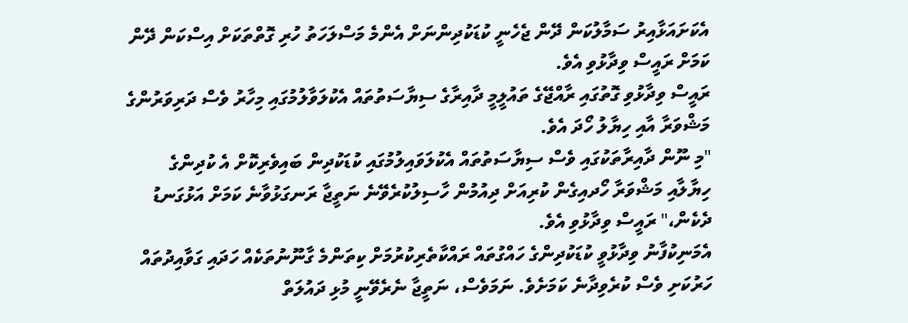އެކަށައަޅާއިރު ސަމާލުކަން ދޭން ޖެހެނީ ކުޑަކުދިންނަށް އެންމެ މަސްލަހަތު ހުރި ގޮތްތަކަށް އިސްކަން ދޭން ކަމަށް ރައީސް ވިދާޅުވި އެވެ.
ރައީސް ވިދާޅުވި ގޮތުގައި ރާއްޖޭގެ ތައުލީމީ ދާއިރާގެ ސިޔާސަތުތައް އެކުލަވާލުމުގައި މިހާރު ވެސް ދަރިވަރުންގެ މަޝްވަރާ އާއި ހިޔާލު ހޯދަ އެވެ.
"މި ނޫން ދާއިރާތަކުގައި ވެސް ސިޔާސަތުތައް އެކުލަވައިލުމުގައި ކުޑަކުދިން ބައިވެރިކޮށް އެ ކުދިންގެ ހިޔާލާއި މަޝްވަރާ ހޯދއިގެން ކުރިއަށް ދިއުމުން ހާސިލުކުރެވޭނެ ނަތީޖާ ރަނގަޅުވާނެ ކަމަށް އަޅުގަނޑު ދެކެން،" ރައީސް ވިދާޅުވި އެވެ.
އެމަނިކުފާނު ވިދާޅުވީ ކުޑަކުދިންގެ ހައްގުތައް ރައްކާތެރިކުރުމަށް ކިތަންމެ ގާނޫނުތަކެއް ހަދައި ގަވާއިދުތައް ހަރުކަށި ވެސް ކުރެވިދާނެ ކަމަށެވެ. ނަމަވެސް، ނަތީޖާ ނެރެވޭނީ މުޅި ދައުލަތް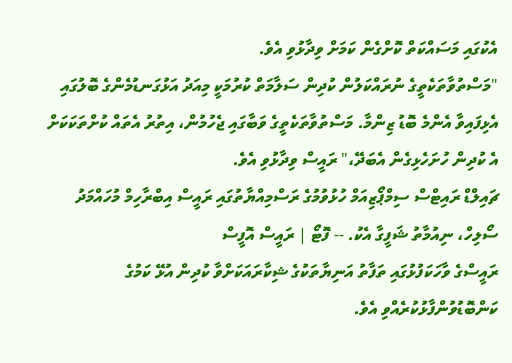އެކުގައި މަސައްކަތް ކޮށްގެން ކަމަށް ވިދާޅުވި އެވެ.
"މަސްތުވާތަކެތީގެ ނުރައްކަލުން ކުދިން ސަލާމަތް ކުރުމަކީ މިއަދު އަޅުގަނޑުމެންގެ ބޮލުގައި އެޅިފައިވާ އެންމެ ބޮޑު ޒިންމާ. މަސްތުވާތަކެތީގެ ވަބާގައި ޖެހުމުން، އިތުރު އެތައް ކުށްތަކަކަށް އެ ކުދިން ހުށަހެޅިގެން އެބަދޭ،" ރައީސް ވިދާޅުވި އެވެ.
ޗައިލްޑް ރައިޓްސް ސިމްޕޯޒިއަމް ހުޅުވުމުގެ ރަސްމިއްޔާތުގައި ރައީސް އިބްރާހިމް މުހައްމަދު ސޯލިހް، ނިއުމާތު ޝަފީގާ އެކު. -- ފޮޓޯ | ރައީސް އޮފީސް
ރައީސްގެ ވާހަކަފުޅުގައި ތަފާތު އަނިޔާތަކުގެ ޝިކާރައަކަށްވާ ކުދިން އުޅޭ ކަމުގެ ކަންބޮޑުވުންފާޅުކުރެއްވި އެވެ.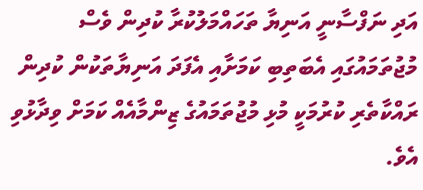އަދި ނަފްސާނީ އަނިޔާ ތަހައްމަލުކުރާ ކުދިން ވެސް މުޖުތަމައުގައި އެބަތިބި ކަމަށާއި އެފަދަ އަނިޔާތަކުން ކުދިން ރައްކާތެރި ކުރުމަކީ މުޅި މުޖުތަމައުގެ ޒިންމާއެއް ކަމަށް ވިދާޅުވި އެވެ.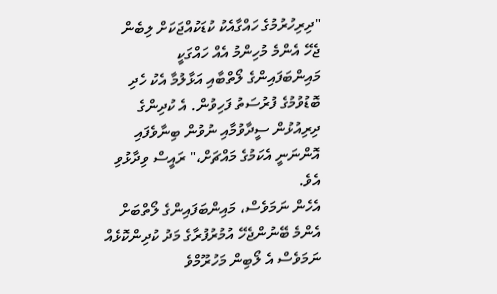"ދިރިހުރުމުގެ ހައްގާއެކު ކުޑަކުއްޖަކަށް ލިބެން ޖެހޭ އެންމެ މުހިންމު އެއް ހައްގަކީ މައިންބަފައިންގެ ލޯތްބާއި އަޅާލުމާ އެކު ހެދި ބޮޑުވުމުގެ ފުރުސަތު ފަހިވުން. އެ ކުދިންގެ ދިރިއުޅުން ސީދާވުމާއި ނުވުން ބިނާވެފައި އޮންނަނީ އެކަމުގެ މައްޗަށް،" ރައީސް ވިދާޅުވި އެވެ.
އެހެން ނަމަވެސް، މައިންބަފައިންގެ ލޯތްބަށް އެންމެ ބޭނުންޖެހޭ އުމުރުފުރާގެ މަދު ކުދިންކޮޅެއް ނަމަވެސް އެ ލޯބިން މަހުރޫމްވެ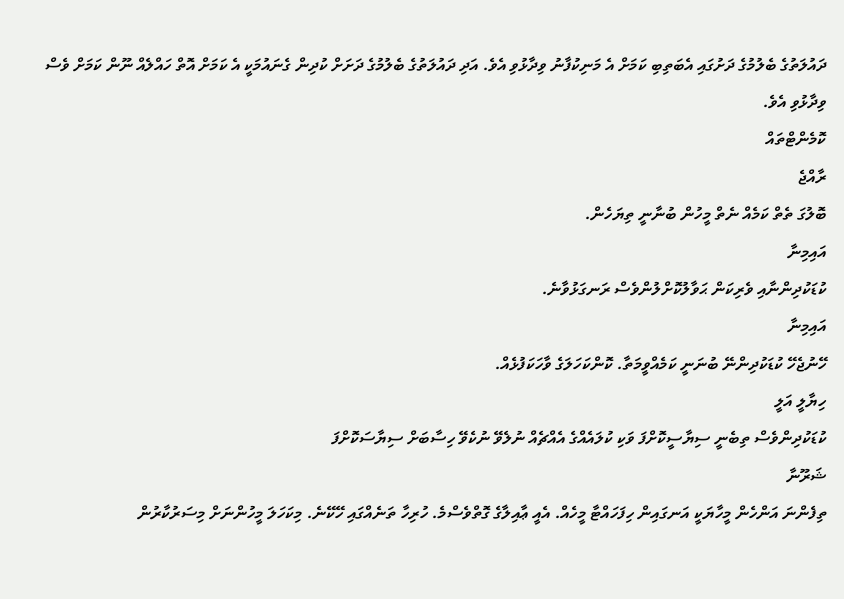ދައުލަތުގެ ބެލުމުގެ ދަށުގައި އެބަތިބި ކަމަށް އެ މަނިކުފާނު ވިދާޅުވި އެވެ. އަދި ދައުލަތުގެ ބެލުމުގެ ދަށަށް ކުދިން ގެނައުމަކީ އެ ކަމަށް އޮތް ހައްލެއް ނޫން ކަމަށް ވެސް ވިދާޅުވި އެވެ.
ކޮމެންޓްތައް
ރާއްޖެ
ބޮލުގަ ތެތް ކަމެއް ނެތް މީހުން ބުނާނީ ތިޔަހެން.
އައިމިނާ
ކުޑަކުދިންނާއި ވެރިކަން ޙަވާލުކޮށްލުންވެސް ރަނގަޅުވާނެ.
އައިމިނާ
ހޭނުޖެހޭ ކުޑަކުދިންނޭ ބުނަނީ ކަމެއްވީމަތާ. ކޮންކަހަލަގެ ވާހަކަފުޅެއް.
ހިޔާލީ އަލީ
ކުޑަކުދިންވެސް ތިބެނީ ސިޔާސީކޮށްފަ ވަކި ކުލައެއްގެ އެއްޗެއް ނުލެވޭ ނުކެވޭ ހިސާބަށް ސިޔާސަކޮށްފަ
ޝަރޫނާ
ތިފެންނަ އަންހެން މީހާޔަކީ އަނގައިން ހިފަހައްޓާ މީހެއް. އެއީ ޢާއިލާގެ ގޮތްވެސްމެ. ހުރިހާ ތަނެއްގައި ހޭކޭނެ. މިކަހަލަ މީހުންނަށް މިސަރުކާރުން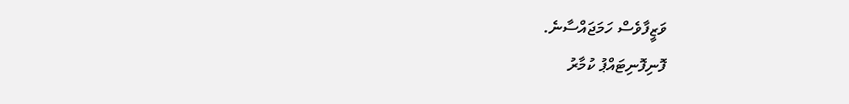ވަޒީފާވެސް ހަމަޖައްސާނެ.
ފޮނިފޮނިޓައްޕު ކުމާރު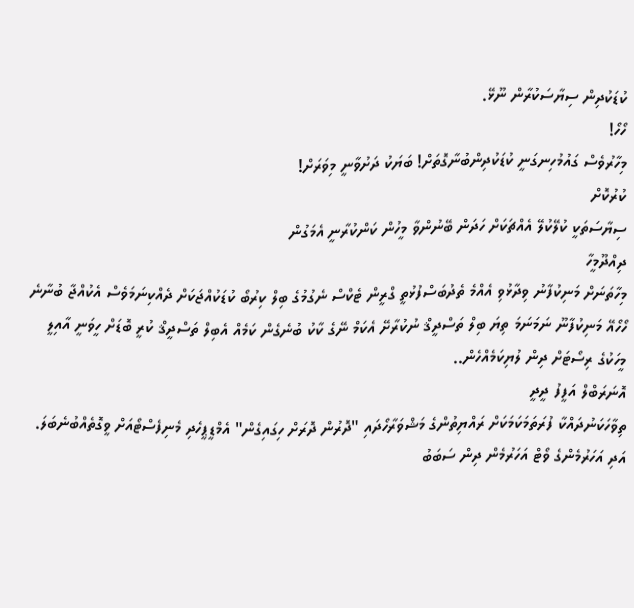ކުޑަކުދިން ސިޔާސަކުރާން ނޫޅޭ.
ހޯހޯ!
މިހާރުވެސް ގައުމުހިނގަނީ ކުޑަކުދިންބުނާގޮތަށް! ބަޔަކު ދަށުވާނީ މިވަރަށް!
ކުރުކޮށް
ސިޔާސަތަކީ ކުލޭކުލޭ އެއްޗަކަށް ހަދަން ބޭނުންވާ މީހުން ކަންކުރާނީ އެމަގުން
ދިއްދޫމީހާ
މިހާތަނަށް މަނިކުފާނު ވިދާޅުވި އެއްމެ ތެދުބަސްފުޅުތީ ގްރީން ޓެކްސް ނެގުމުގެ ބިލް ކިރުބޯ ކުޑަކުއްޖަކަށް ދެއްކިނަމަވެސް އެކުއްޖާ ބުނާނެ ހޯހޯއޭ މަނިކުފާނޫ ނަމަނަމަ ތިޔަ ބިލް ތަސްދީޤް ނުކުރާށޭ އެކަމް ނޭގެ ކާކު ބުނެގެން ކަމެއް އެބިލް ތަސްދީޤް ކުރީ ބޮޑަށް ހީވަނީ އާއިލީ މީހަކުގެ ރިސޯޓަށް ދިން ލުޔިކަމެއްހެން..
އޮނަރަބްލް އަފީފު ދީދީ
ތިވާހަކަނުދައްކާ ފުރަތަމަކަމަކަށް ރައްޔިތުންގެ މަޝްވަރާހޯދައި "ދޮރުން ދޮރަށް ހިގައިގެން" އެމްޑީޕީހެދި މެނިފެސްޓޯއަށް ވީގޮތެއްބުނެބަލަ. އަދި އަހަރުމެންގެ ވޯޓް އަހަރުމެން ދިން ސަބަބު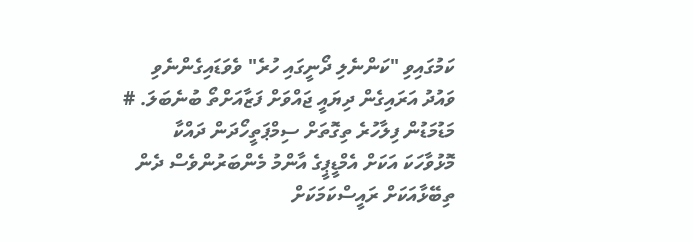ކަމުގައިވި "ކަންނެލި ދޯނީގައި ހުރެ" ވެވަޑައިގެންނެވި ވައުދު އަރައިގެން ދިޔައީ ޖައްވަށް ފަޒާއަށްތޯ ބުނެބަލަ. # މަޑުމަޑުން ފިލާހުރެ ތިގޮތަށް ސިމްޕަތީހޯދަން ދައްކާ މޮޅުވާހަކަ އަކަށް އެމްޑީޕީގެ އާންމު މެންބަރުންވެސް ދެން ތިބޭޅާއަކަށް ރައީސްކަމަކަށް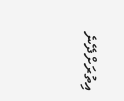އިތުރަށްދޭނެ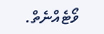ވޯޓެއްނެތް.